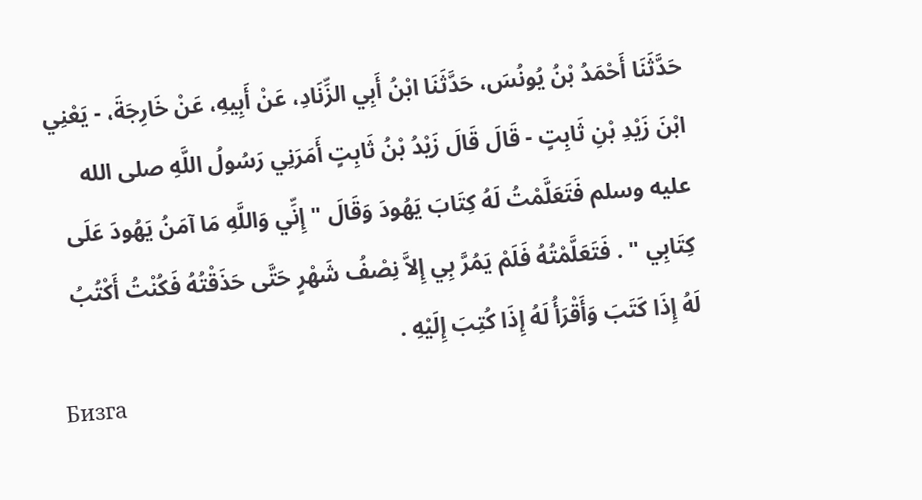حَدَّثَنَا أَحْمَدُ بْنُ يُونُسَ، حَدَّثَنَا ابْنُ أَبِي الزِّنَادِ، عَنْ أَبِيهِ، عَنْ خَارِجَةَ، - يَعْنِي ابْنَ زَيْدِ بْنِ ثَابِتٍ - قَالَ قَالَ زَيْدُ بْنُ ثَابِتٍ أَمَرَنِي رَسُولُ اللَّهِ صلى الله عليه وسلم فَتَعَلَّمْتُ لَهُ كِتَابَ يَهُودَ وَقَالَ " إِنِّي وَاللَّهِ مَا آمَنُ يَهُودَ عَلَى كِتَابِي " . فَتَعَلَّمْتُهُ فَلَمْ يَمُرَّ بِي إِلاَّ نِصْفُ شَهْرٍ حَتَّى حَذَقْتُهُ فَكُنْتُ أَكْتُبُ لَهُ إِذَا كَتَبَ وَأَقْرَأُ لَهُ إِذَا كُتِبَ إِلَيْهِ .
Бизга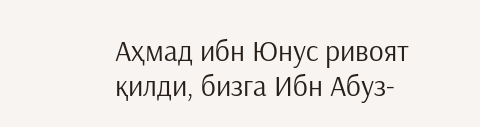Аҳмад ибн Юнус ривоят қилди, бизга Ибн Абуз-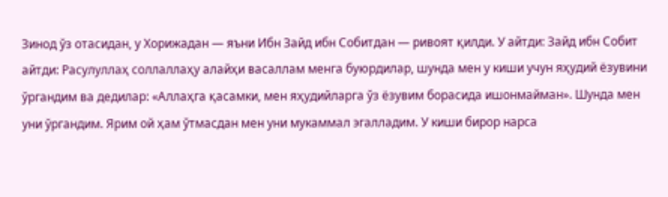Зинод ўз отасидан, у Хорижадан — яъни Ибн Зайд ибн Собитдан — ривоят қилди. У айтди: Зайд ибн Собит айтди: Расулуллаҳ соллаллаҳу алайҳи васаллам менга буюрдилар, шунда мен у киши учун яҳудий ёзувини ўргандим ва дедилар: «Аллаҳга қасамки, мен яҳудийларга ўз ёзувим борасида ишонмайман». Шунда мен уни ўргандим. Ярим ой ҳам ўтмасдан мен уни мукаммал эгалладим. У киши бирор нарса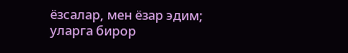ёзсалар, мен ёзар эдим; уларга бирор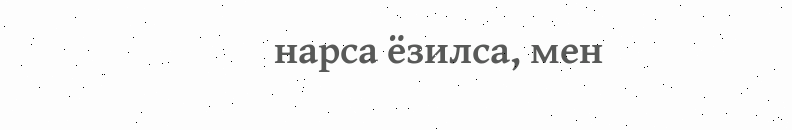нарса ёзилса, мен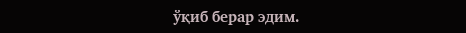ўқиб берар эдим.